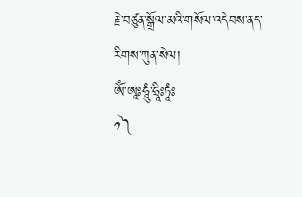རྗེ་བཙུན་སྒྲོལ་མའི་གསོལ་འདེབས་ནད་རིགས་ཀུན་སེལ།
ཨོཾ་ཨཱཿཧཱུཾ་ཧྲཱིཿཏཱཾཿ
༡༽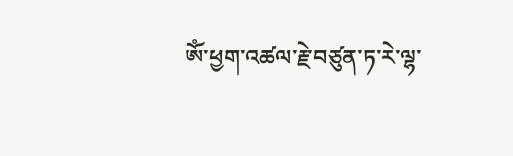ཨོཾ་ཕྱག་འཚལ་རྗེ་བཙུན་ཏ་རེ་ལྷ་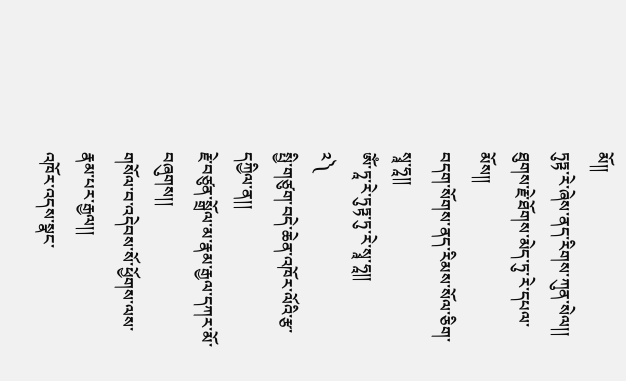མོ།།
ཏུཏྟ་རེ་ཞེས་ནད་རིགས་ཀུན་སེལ།།
ཐུགས་རྗེ་ཐོགས་མེད་ཏུ་རེ་དཔལ་མོས།།
བདག་སོགས་ནད་རིམས་སོལ་ཅིག་སྭཱ་ཧཱ།།
ཨོཾ་ཏཱ་རེ་ཏུཏྟ་ཏུ་རེ་སྭཱ་ཧཱ།།
༢༽
སྤྱི་གཙུག་བདེ་ཆེན་འཁོར་ལོའི་རྩ་དཀྱིལ་ན།།
རྗེ་བཙུན་སྒྲོལ་མ་རྣམ་རྒྱལ་དཀར་མོ་བཞུགས།།
གསོལ་བ་འདེབས་སོ་ཕྱོགས་ལས་རྣམ་པར་རྒྱལ།།
འཁོར་འདས་སྣང་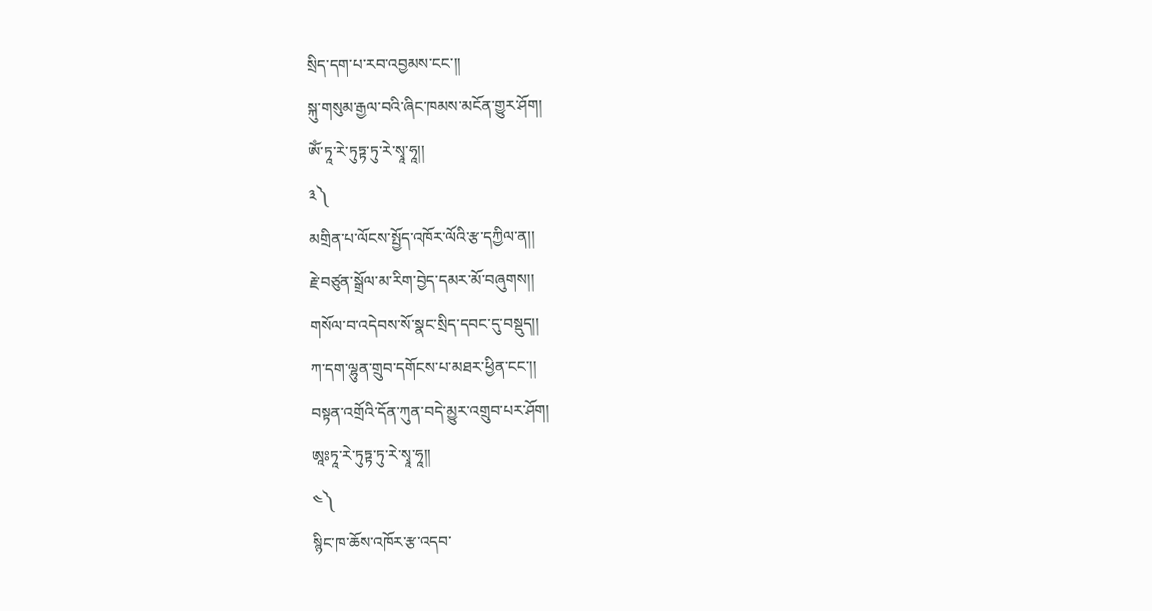སྲིད་དག་པ་རབ་འབྱམས་ངང་།།
སྐུ་གསུམ་རྒྱལ་བའི་ཞིང་ཁམས་མངོན་གྱུར་ཤོག།
ཨོཾ་ཏཱ་རེ་ཏུཏྟ་ཏུ་རེ་སྭཱ་ཧཱ།།
༣༽
མགྲིན་པ་ལོངས་སྤྱོད་འཁོར་ལོའི་རྩ་དཀྱིལ་ན།།
རྗེ་བཙུན་སྒྲོལ་མ་རིག་བྱེད་དམར་མོ་བཞུགས།།
གསོལ་བ་འདེབས་སོ་སྣང་སྲིད་དབང་དུ་བསྡུད།།
ཀ་དག་ལྷུན་གྲུབ་དགོངས་པ་མཐར་ཕྱིན་ངང་།།
བསྟན་འགྲོའི་དོན་ཀུན་བདེ་མྱུར་འགྲུབ་པར་ཤོག།
ཨཱཿཏཱ་རེ་ཏུཏྟ་ཏུ་རེ་སྭཱ་ཧཱ།།
༤༽
སྙིང་ཁ་ཆོས་འཁོར་རྩ་འདབ་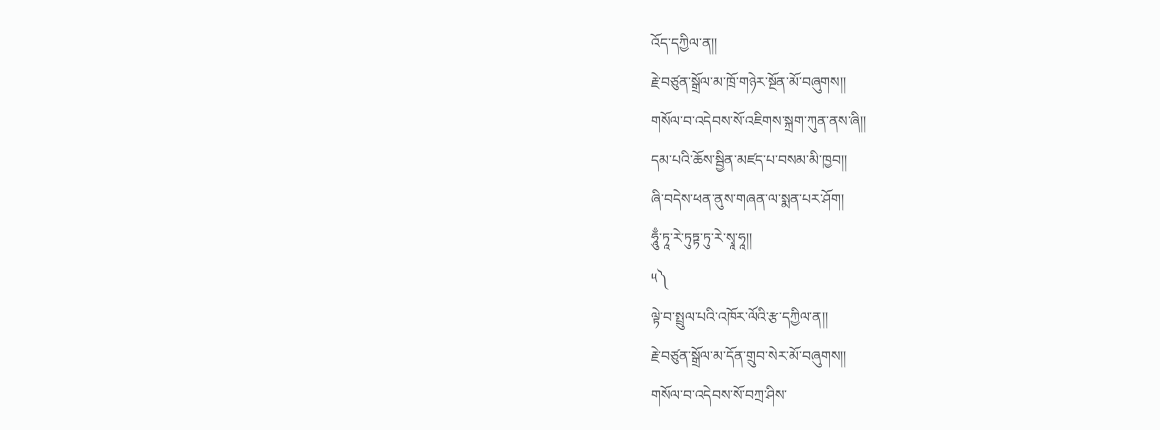འོད་དཀྱིལ་ན།།
རྗེ་བཙུན་སྒྲོལ་མ་ཁྲོ་གཉེར་སྔོན་མོ་བཞུགས།།
གསོལ་བ་འདེབས་སོ་འཇིགས་སྐྲག་ཀུན་ནས་ཞི།།
དམ་པའི་ཆོས་སྦྱིན་མཛད་པ་བསམ་མི་ཁྱབ།།
ཞི་བདེས་ཕན་ནུས་གཞན་ལ་སྨན་པར་ཤོག།
ཧཱུྃ་ཏཱ་རེ་ཏུཏྟ་ཏུ་རེ་སྭཱ་ཧཱ།།
༥༽
ལྟེ་བ་སྤྲུལ་པའི་འཁོར་ལོའི་རྩ་དཀྱིལ་ན།།
རྗེ་བཙུན་སྒྲོལ་མ་དོན་གྲུབ་སེར་མོ་བཞུགས།།
གསོལ་བ་འདེབས་སོ་བཀྲ་ཤིས་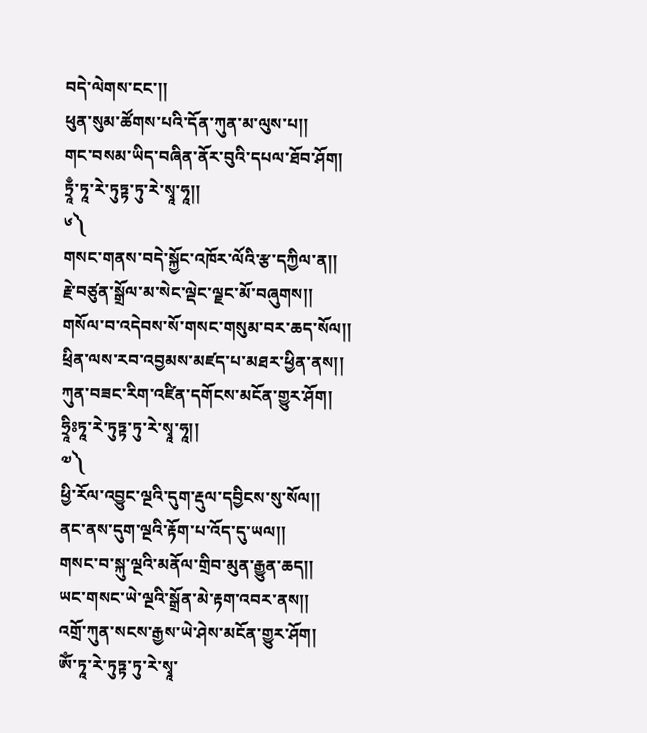བདེ་ལེགས་ངང་།།
ཕུན་སུམ་ཚོགས་པའི་དོན་ཀུན་མ་ལུས་པ།།
གང་བསམ་ཡིད་བཞིན་ནོར་བུའི་དཔལ་ཐོབ་ཤོག།
ཏྲཱྃ་ཏཱ་རེ་ཏུཏྟ་ཏུ་རེ་སྭཱ་ཧཱ།།
༦༽
གསང་གནས་བདེ་སྐྱོང་འཁོར་ལོའི་རྩ་དཀྱིལ་ན།།
རྗེ་བཙུན་སྒྲོལ་མ་སེང་ལྡེང་ལྗང་མོ་བཞུགས།།
གསོལ་བ་འདེབས་སོ་གསང་གསུམ་བར་ཆད་སོལ།།
ཕྲིན་ལས་རབ་འབྱམས་མཛད་པ་མཐར་ཕྱིན་ནས།།
ཀུན་བཟང་རིག་འཛིན་དགོངས་མངོན་གྱུར་ཤོག།
ཧྲཱིཿཏཱ་རེ་ཏུཏྟ་ཏུ་རེ་སྭཱ་ཧཱ།།
༧༽
ཕྱི་རོལ་འབྱུང་ལྔའི་དུག་རྡུལ་དབྱིངས་སུ་སོལ།།
ནང་ནས་དུག་ལྔའི་རྟོག་པ་འོད་དུ་ཡལ།།
གསང་བ་སྐུ་ལྔའི་མནོལ་གྲིབ་མུན་རྒྱུན་ཆད།།
ཡང་གསང་ཡེ་ལྔའི་སྒྲོན་མེ་རྟག་འབར་ནས།།
འགྲོ་ཀུན་སངས་རྒྱས་ཡེ་ཤེས་མངོན་གྱུར་ཤོག།
ཨོཾ་ཏཱ་རེ་ཏུཏྟ་ཏུ་རེ་སྭཱ་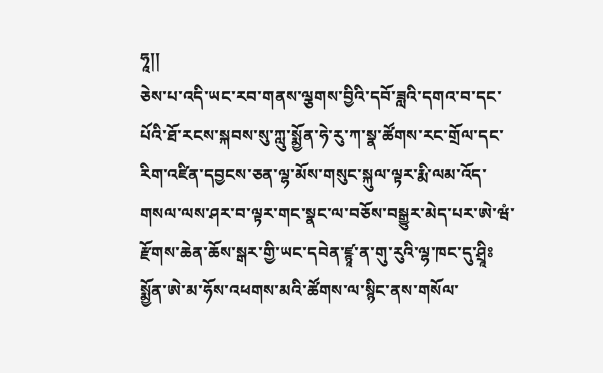ཧཱ།།
ཅེས་པ་འདི་ཡང་རབ་གནས་ལྕགས་བྱིའི་དབོ་ཟླའི་དགའ་བ་དང་པོའི་ཐོ་རངས་སྐབས་སུ་ཀླུ་སྨྱོན་ཧེ་རུ་ཀ་སྣ་ཚོགས་རང་གྲོལ་དང་རིག་འཛིན་དབྱངས་ཅན་ལྷ་མོས་གསུང་སྐུལ་ལྟར་རྨི་ལམ་འོད་གསལ་ལས་ཤར་བ་ལྟར་གང་སྣང་ལ་བཅོས་བསྒྱུར་མེད་པར་ཨེ་ཝཾ་རྫོགས་ཆེན་ཆོས་སྒར་གྱི་ཡང་དབེན་ཛྙཱ་ན་གུ་རུའི་ལྷ་ཁང་དུ་ཤྲཱིཿསྨྱོན་ཨེ་མ་ཧོས་འཕགས་མའི་ཚོགས་ལ་སྙིང་ནས་གསོལ་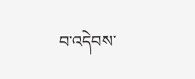བ་འདེབས་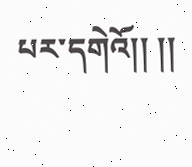པར་དགེའོ།། །།